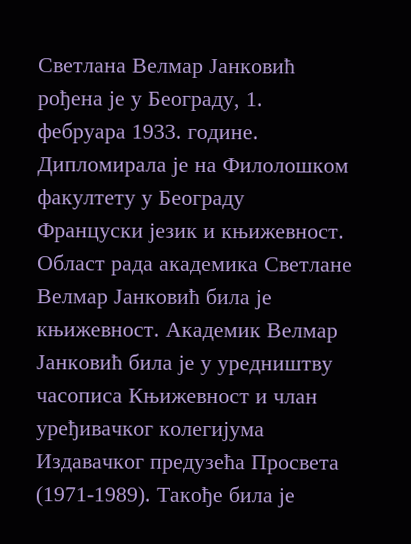Светлана Велмар Јанковић рођена је у Београду, 1. фебруара 1933. године. Дипломирала је на Филолошком факултету у Београду Француски језик и књижевност. Област рада академика Светлане Велмар Јанковић била је књижевност. Академик Велмар Јанковић била је у уредништву часописа Књижевност и члан уређивачког колегијума Издавачког предузећа Просветa (1971-1989). Такође била је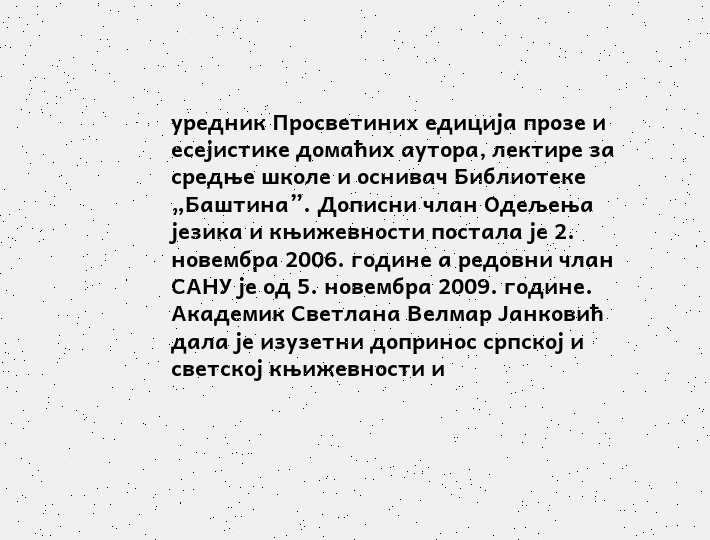уредник Просветиних едиција прозе и есејистике домаћих аутора, лектире за средње школе и оснивач Библиотеке „Баштина”. Дописни члан Одељења језика и књижевности постала је 2. новембра 2006. године а редовни члан САНУ је од 5. новембра 2009. године. Академик Светлана Велмар Јанковић дала је изузетни допринос српској и светској књижевности и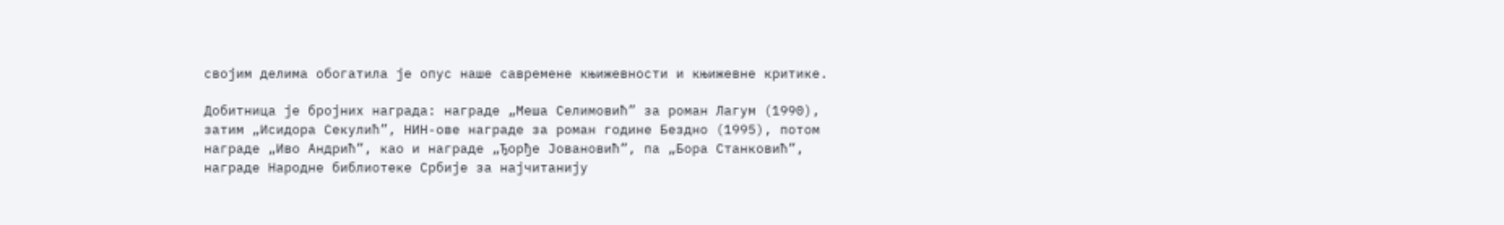својим делима обогатила је опус наше савремене књижевности и књижевне критике.

Добитница је бројних награда: награде „Меша Селимовић” за роман Лагум (1990), затим „Исидора Секулић”, НИН-ове награде за роман године Бездно (1995), потом награде „Иво Андрић”, као и награде „Ђорђе Јовановић”, па „Бора Станковић”, награде Народне библиотеке Србије за најчитанију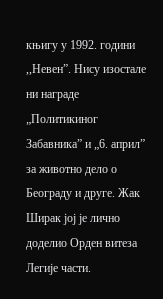књигу у 1992. години ,,Невен”. Нису изостале ни награде „Политикиног Забавника” и „6. април” за животно дело о Београду и друге. Жак Ширак јој је лично доделио Орден витеза Легије части.